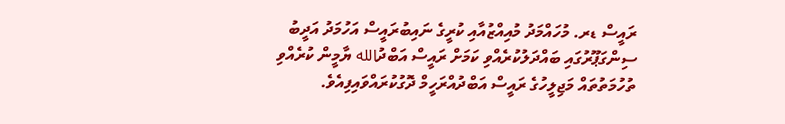ރައީސް ޑރ. މުހައްމަދު މުއިއްޒުއާއި ކުރީގެ ނައިބުރައީސް އަހުމަދު އަދީބު ސިންގަޕޫރުގައި ބައްދަލުކުރެއްވި ކަމަށް ރައީސް އަބްދުالله ޔާމީން ކުރެއްވި ތުހުމަތުތައް މަޖިލީހުގެ ރައީސް އަބްދުއްރަހީމް ދޮގުކުރައްވައިފިއެވެ.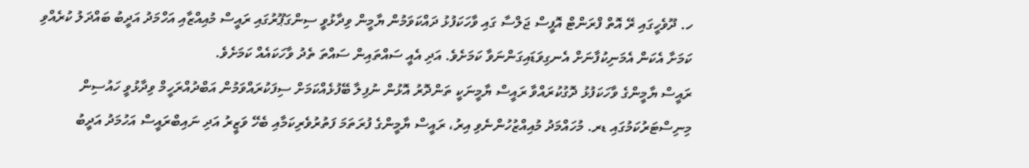ހ. ދޫވެހީގައި ރޭ އޮތް ފްރަންޓް އޮފީސް ޖަލްސާ ގައި ވާހަކަފުޅު ދައްކަވަމުން ޔާމީން ވިދާޅުވީ ސިންގަޕޫރުގައި ރައީސް މުއިއްޒާއި އަހްމަދު އަދީބު ބައްދަލު ކުރެއްވި ކަމަށާ އެކަން އެމަނިކުފާނަށް އެނގިވަޑައިގަންނަވާ ކަމަށެވެ. އަދި އެއީ ސައްތައިން ސައްތަ ތެދު ވާހަކައެއް ކަމަށެވެ.
ރައީސް ޔާމީންގެ ވާހަކަފުޅު ދޮގުކުރައްވާ ރައީސް ޔާމީނަކީ ތަންދޮރު އޮޅުން ނުފިލާ ބޭފުޅެއްކަމަށް ސިފަކުރައްވަމުން އަބްދުއްރަހީމް ވިދާޅުވީ ހައުސިން މިނިސްޓަރުކަމުގައި ޑރ. މުހައްމަދު މުއިއްޒުހުންނެވި އިރު، ރައީސް ޔާމީންގެ ފުރަތަމަ ފަތުރުވެރިކަމާއި ބެހޭ ވަޒީރު އަދި ނައިބްރައީސް އަހުމަދު އަދީބު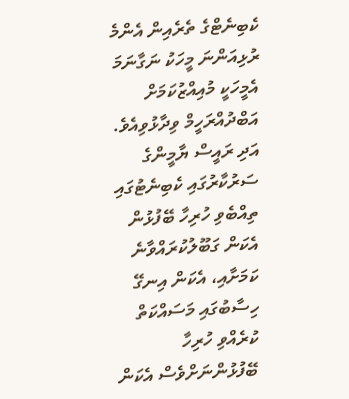ކެބިނެޓްގެ ތެރެއިން އެންމެ ރުޅިއަންނަ މީހަކު ނަގާނަމަ އެމީހަކީ މުއިއްޒުކަމަށް އަބްދުއްރަހީމް ވިދާޅުވިއެވެ. އަދި ރައީސް ޔާމީންގެ ސަރުކާރުގައި ކެބިނެޓުގައި ތިއްބެވި ހުރިހާ ބޭފުޅުން އެކަން ގަބޫލުކުރައްވާނެ ކަމަށާއި، އެކަން އިނގޭ ހިސާބުގައި މަސައްކަތް ކުރެއްވި ހުރިހާ ބޭފުޅުންނަށްވެސް އެކަން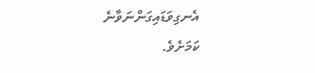އެނގިވަޑައިގަންނަވާނެ ކަމަށެވެ.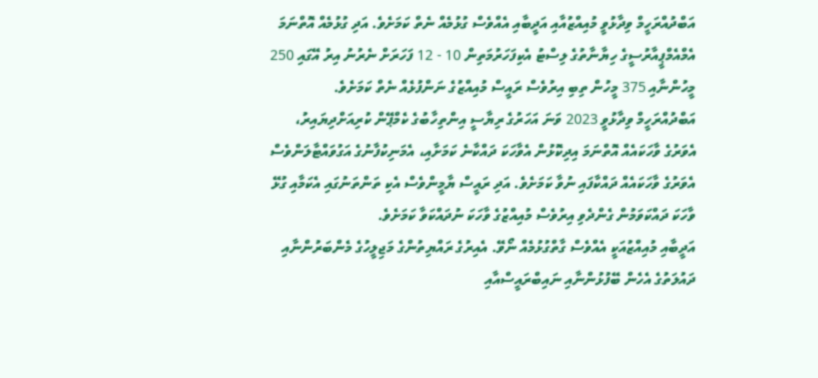އަބްދުއްރަހީމް ވިދާޅުވީ މުއިއްޒުއާއި އަދީބާއި އެއްވެސް ގުޅުމެއް ނެތް ކަމަށެވެ. އަދި ގުޅުމެއް އޮތްނަމަ އެމްއެމްޕީއާރުސީގެ ހިޔާނާތުގެ ލިސްޓު އެކިފަހަރުމަތިން 10 - 12 ފަހަރަށް ނެރުނު އިރު އޭގައި 250 މީހުންނާއި 375 މީހުން ތިބި އިރުވެސް ރައީސް މުއިއްޒުގެ ނަންފުޅެއް ނެތް ކަމަށެވެ.
އަބްދުއްރަހީމް ވިދާޅުވީ 2023 ވަނަ އަހަރުގެ ރިޔާސީ އިންތިހާބުގެ ކެމްޕޭން ކުރިއަށްދިޔައިރު، އެވަރުގެ ވާހަކައެއް އޮތްނަމަ އިދިކޮޅުން އެވާހަކަ ދައްކާނެ ކަމަށާއި، އެމަނިކުފާނުގެ އަގުވައްޓާލަންވެސް އެވަރުގެ ވާހަކައެއް ދައްކާފައި ނުވާ ކަމަށެވެ. އަދި ރައީސް ޔާމީންވެސް އެކި ތަންތަނުގައި އެކަމާއި ގުޅޭ ވާހަކަ ދައްކަވަމުން ގެންދެވި އިރުވެސް މުއިއްޒުގެ ވާހަކަ ނުދައްކަވާ ކަމަށެވެ.
އަދީބާއި މުއިއްޒުއަކީ އެއްވެސް ގާތްގުޅުމެއް ނޯވޭ. އެއިރުގެ ރައްޔިތުންގެ މަޖިލީހުގެ މެންބަރުންނާއި ދައުލަތުގެ އެހެން ބޭފުޅުންނާއި ނައިބްރައީސްއާއި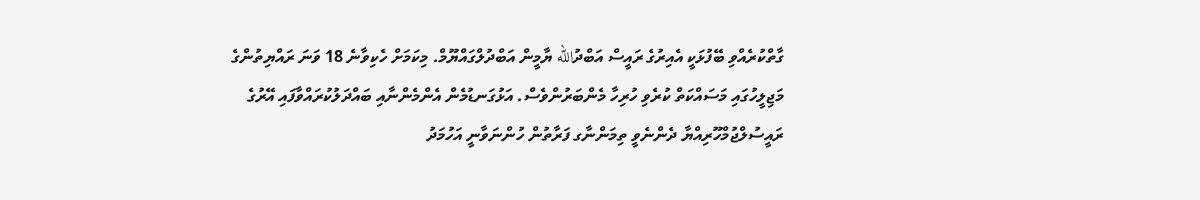ގާތްކުރެއްވި ބޭފުޅަކީ އެއިރުގެ ރައީސް އަބްދުالله ޔާމީން އަބްދުލްގައްޔޫމް. މިކަމަށް ހެކިވާނެ 18 ވަނަ ރައްޔިތުންގެ މަޖިލީހުގައި މަސައްކަތް ކުރެވި ހުރިހާ މެންބަރުންވެސް. އަޅުގަނޑުމެން އެންމެންނާއި ބައްދަލުކުރައްވާފައި އޭރުގެ ރައީސުލްޖުމްހޫރިއްޔާ ދެންނެވީ ތިމަންނާގ ފަރާތުން ހުންނަވާނީ އަހުމަދު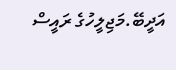އަދީބޭ.މަޖިލީހުގެ ރައީސް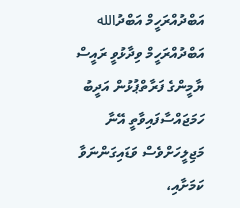އަބްދުއްރަހީމް އަބްދުالله
އަބްދުއްރަހީމް ވިދާޅުވީ ރައީސް ޔާމީންގެ ފަރާތްޕުޅުން އަދީބު ހަމަޖައްސާފައިވާތީ އޭނާ މަޖިލީހަށްވެސް ވަޑައިގަންނަވާ ކަމަށާއި،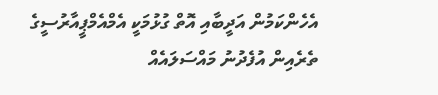އެހެންކަމުން އަދީބާއި އޮތް ގުޅުމަކީ އެމްއެމްޕީއާރުސީގެ ތެރެއިން އުފެދުނު މައްސަލައެއް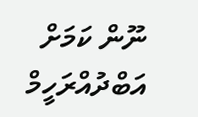ނޫން ކަމަށް އަބްދުއްރަހީމް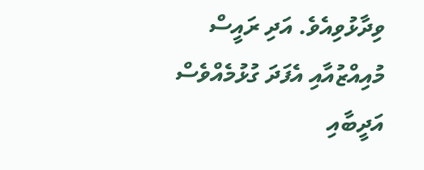ވިދާޅުވިއެވެ. އަދި ރައީސް މުއިއްޒުއާއި އެފަދަ ގުޅުމެއްވެސް އަދީބާއި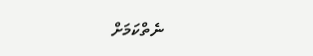ނެތްކަމަށް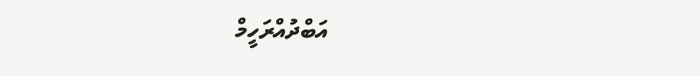އަބްދުއްރަހީމް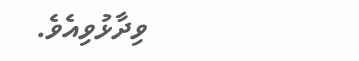ވިދާޅުވިއެވެ.